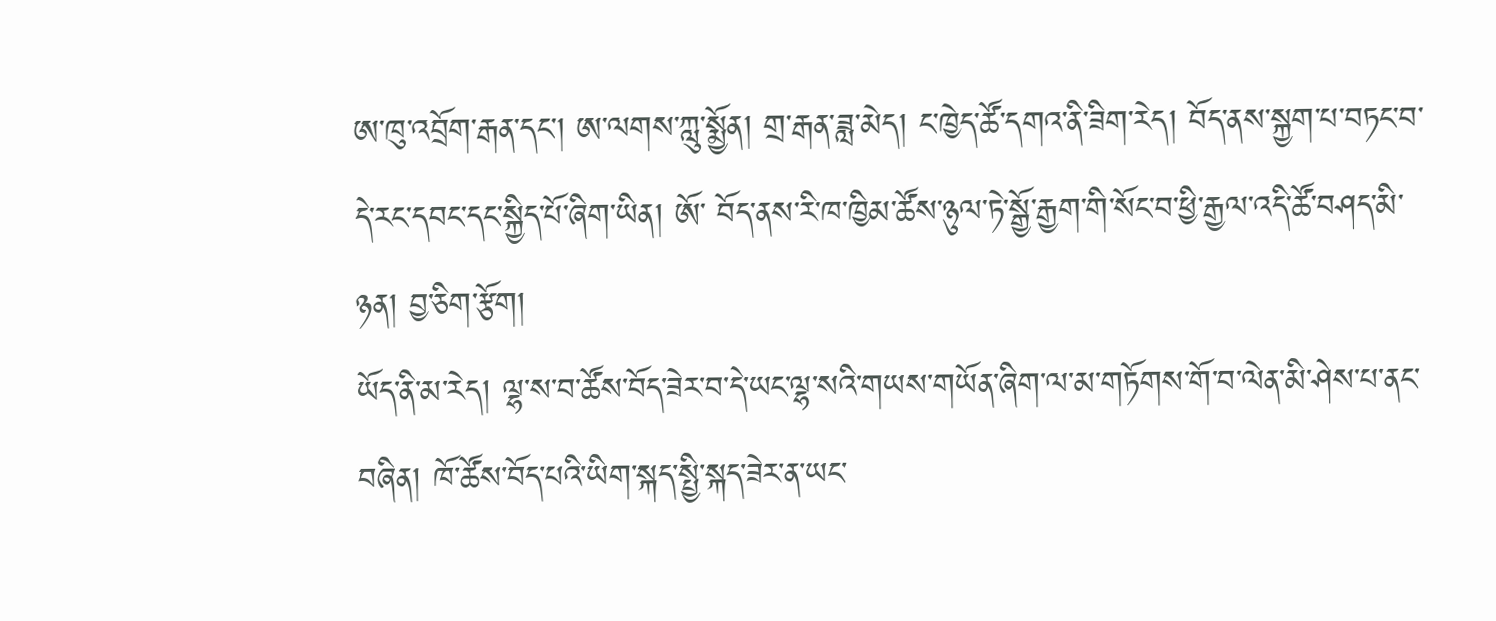ཨ་ཁུ་འབྲོག་རྒན་དང་། ཨ་ལགས་ཀླུ་སྨྱོན། གྲ་རྒན་ཟླ་མེད། ང་ཁྱེད་ཚོ་དགའ་ནི་ཟིག་རེད། བོད་ནས་སྐྱག་པ་བཏང་བ་དེ་རང་དབང་དང་སྐྱིད་པོ་ཞིག་ཡིན། ཨོ་ བོད་ནས་རི་ཁ་ཁྱིམ་ཚོས་ཉུལ་ཏེ་སྒྱོ་རྒྱག་གི་སོང་བ་ཕྱི་རྒྱལ་འདི་ཚོ་བཤད་མི་ཉན། བྱ་ཅིག་རྩོག།
ཡོད་ནི་མ་རེད། ལྷ་ས་བ་ཚོས་བོད་ཟེར་བ་དེ་ཡང་ལྷ་སའི་གཡས་གཡོན་ཞིག་ལ་མ་གཏོགས་གོ་བ་ལེན་མི་ཤེས་པ་ནང་བཞིན། ཁོ་ཚོས་བོད་པའི་ཡིག་སྐད་སྤྱི་སྐད་ཟེར་ན་ཡང་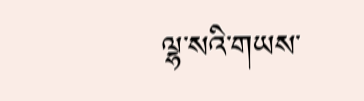ལྷ་སའི་གཡས་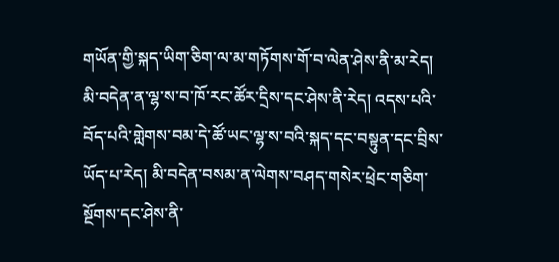གཡོན་གྱི་སྐད་ཡིག་ཅིག་ལ་མ་གཏོགས་གོ་བ་ལེན་ཤེས་ནི་མ་རེད། མི་བདེན་ན་ལྷ་ས་བ་ཁོ་རང་ཚོར་དྲིས་དང་ཤེས་ནི་རེད། འདས་པའི་བོད་པའི་གླེགས་བམ་དེ་ཚོ་ཡང་ལྷ་ས་བའི་སྐད་དང་བསྟུན་དང་བྲིས་ཡོད་པ་རེད། མི་བདེན་བསམ་ན་ལེགས་བཤད་གསེར་ཕྲེང་གཅིག་སྔོགས་དང་ཤེས་ནི་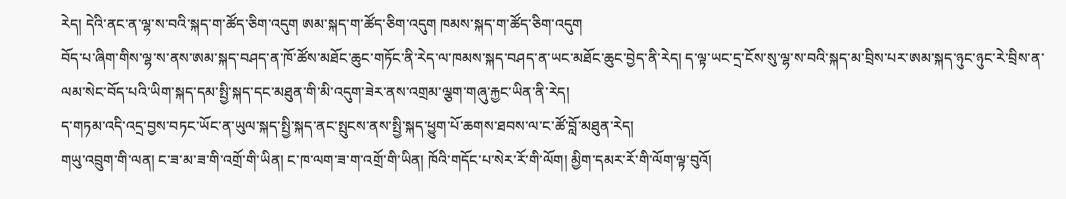རེད། དེའི་ནང་ན་ལྷ་ས་བའི་སྐད་ག་ཚོད་ཅིག་འདུག ཨམ་སྐད་ག་ཚོད་ཅིག་འདུག ཁམས་སྐད་ག་ཚོད་ཅིག་འདུག
བོད་པ་ཞིག་གིས་ལྷ་ས་ནས་ཨམ་སྐད་བཤད་ན་ཁོ་ཚོས་མཐོང་ཆུང་གཏོང་ནི་རེད་ལ་ཁམས་སྐད་བཤད་ན་ཡང་མཐོང་ཆུང་བྱེད་ནི་རེད། ད་ལྟ་ཡང་དྲ་ངོས་སུ་ལྷ་ས་བའི་སྐད་མ་བྲིས་པར་ཨམ་སྐད་ཉུང་ཉུང་རེ་བྲིས་ན་ལམ་སེང་བོད་པའི་ཡིག་སྐད་དམ་སྤྱི་སྐད་དང་མཐུན་གི་མི་འདུག་ཟེར་ནས་འགྲམ་ལྕག་གཞུ་རྐྱང་ཡིན་ནི་རེད།
ད་གཏམ་འདི་འདྲ་བྱས་བཏང་ཡོང་ན་ཡུལ་སྐད་སྤྱི་སྐད་ནང་སྤུངས་ནས་སྤྱི་སྐད་ཕྱུག་པོ་ཆགས་ཐབས་ལ་ང་ཚོ་བློ་མཐུན་རེད།
གཡུ་འབྲུག་གི་ལན། ང་ཟ་མ་ཟ་གི་འགྲོ་གི་ཡིན། ང་ཁ་ལག་ཟ་ག་འགྲོ་གི་ཡིན། ཁོའི་གདོང་པ་སེར་རོ་གི་ལོག། མྱིག་དམར་རོ་གི་ལོག་ལྟ་བུའོ།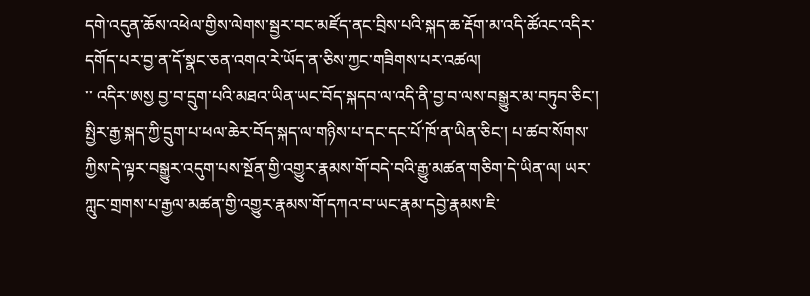དགེ་འདུན་ཆོས་འཕེལ་གྱིས་ལེགས་སྦྱར་བང་མཛོད་ནང་བྲིས་པའི་སྐད་ཆ་རྡོག་མ་འདི་ཚོའང་འདིར་དགོད་པར་བྱ་ན་དོ་སྣང་ཅན་འགའ་རེ་ཡོད་ན་ཅིས་ཀྱང་གཟིགས་པར་འཚལ།
་་ འདིར་ཨསྱ བྱ་བ་དྲུག་པའི་མཐའ་ཡིན་ཡང་བོད་སྐདབ་ལ་འདི་ནི་བྱ་བ་ལས་བསྒྱུར་མ་བཏུབ་ཅིང་། སྤྱིར་རྒྱ་སྐད་ཀྱི་དྲུག་པ་ཕལ་ཆེར་བོད་སྐད་ལ་གཉིས་པ་དང་དང་པོ་ཁོ་ན་ཡིན་ཅིང་། པ་ཚབ་སོགས་ཀྱིས་དེ་ལྟར་བསྒྱུར་འདུག་པས་སྔོན་གྱི་འགྱུར་རྣམས་གོ་བདེ་བའི་རྒྱུ་མཚན་གཅིག་དེ་ཡིན་ལ། ཡར་ཀླུང་གྲགས་པ་རྒྱལ་མཚན་གྱི་འགྱུར་རྣམས་གོ་དཀའ་བ་ཡང་རྣམ་དབྱེ་རྣམས་ཇི་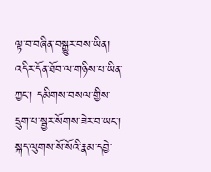ལྟ་བ་བཞིན་བསྒྱུར་བས་ཡིན། འདིར་དོན་ཐོབ་ལ་གཉིས་པ་ཡིན་ཀྱང་། དམིགས་བསལ་གྱིས་དྲུག་པ་སྦྱར་སོགས་ཟེར་བ་ཡང་། སྐད་ལུགས་སོ་སོའི་རྣམ་དབྱེ་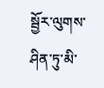སྦྱོར་ལུགས་ཤིན་ཏུ་མི་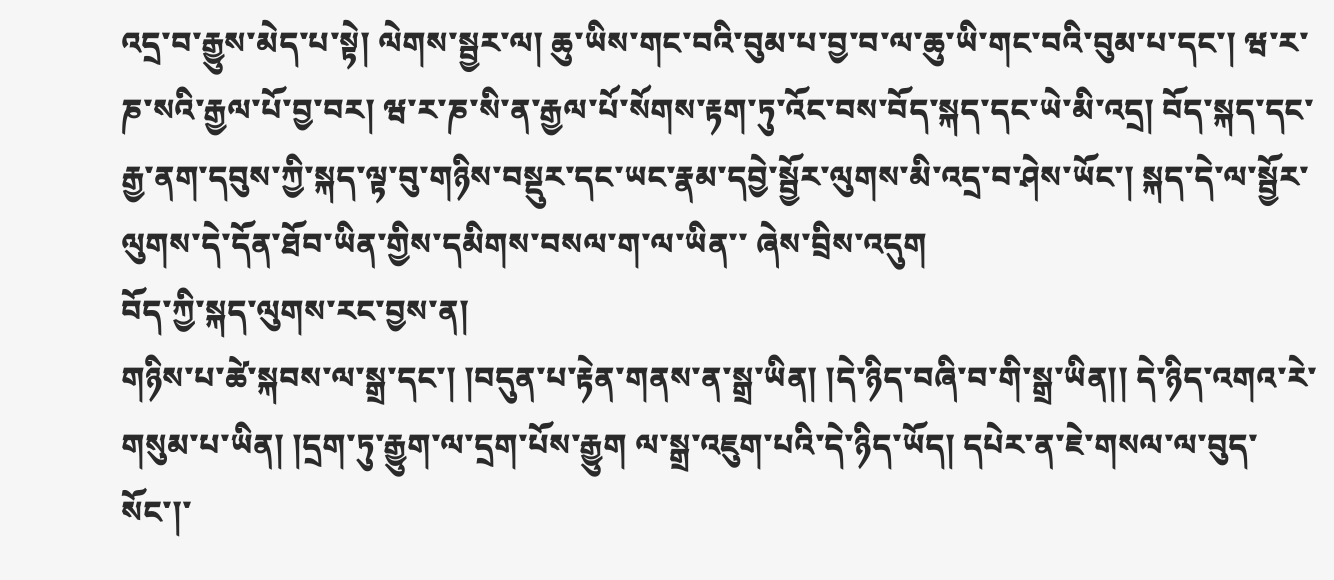འདྲ་བ་རྒྱུས་མེད་པ་སྟེ། ལེགས་སྦྱར་ལ། ཆུ་ཡིས་གང་བའི་བུམ་པ་བྱ་བ་ལ་ཆུ་ཡི་གང་བའི་བུམ་པ་དང་། ཝ་ར་ཎ་སའི་རྒྱལ་པོ་བྱ་བར། ཝ་ར་ཎ་སི་ན་རྒྱལ་པོ་སོགས་རྟག་ཏུ་འོང་བས་བོད་སྐད་དང་ཡེ་མི་འདྲ། བོད་སྐད་དང་རྒྱ་ནག་དབུས་ཀྱི་སྐད་ལྟ་བུ་གཉིས་བསྡུར་དང་ཡང་རྣམ་དབྱེ་སྦྱོར་ལུགས་མི་འདྲ་བ་ཤེས་ཡོང་། སྐད་དེ་ལ་སྦྱོར་ལུགས་དེ་དོན་ཐོབ་ཡིན་གྱིས་དམིགས་བསལ་ག་ལ་ཡིན་་ ཞེས་བྲིས་འདུག
བོད་ཀྱི་སྐད་ལུགས་རང་བྱས་ན།
གཉིས་པ་ཚེ་སྐབས་ལ་སྒྲ་དང་། །བདུན་པ་རྟེན་གནས་ན་སྒྲ་ཡིན། །དེ་ཉིད་བཞི་བ་གི་སྒྲ་ཡིན།། དེ་ཉིད་འགའ་རེ་གསུམ་པ་ཡིན། །དྲག་ཏུ་རྒྱུག་ལ་དྲག་པོས་རྒྱུག ལ་སྒྲ་འཇུག་པའི་དེ་ཉིད་ཡོད། དཔེར་ན་ཇེ་གསལ་ལ་བུད་སོང་།་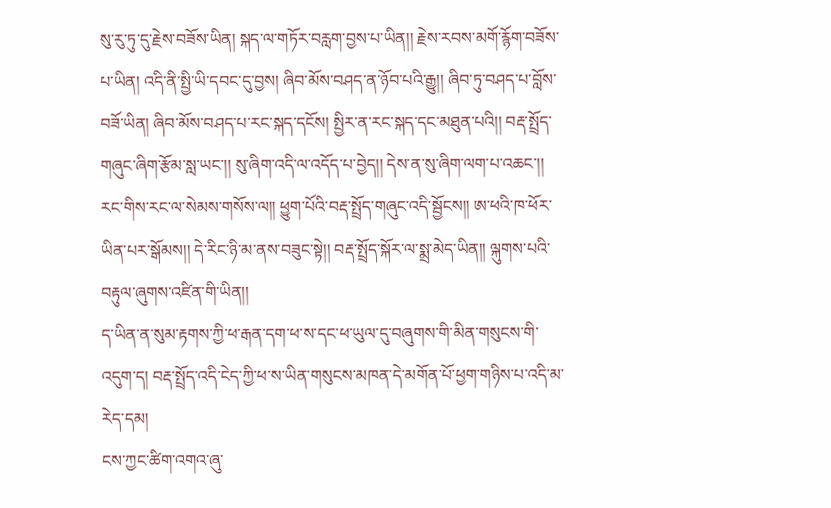སུ་རུ་ཏུ་དུ་རྗེས་བཟོས་ཡིན། སྐད་ལ་གཏོར་བརླག་བྱས་པ་ཡིན།། རྗེས་རབས་མགོ་རྙོག་བཟོས་པ་ཡིན། འདི་ནི་སྤྱི་ཡི་དབང་དུ་བྱས། ཞིབ་མོས་བཤད་ན་ཉོབ་པའི་རྒྱུ།། ཞིབ་ཏུ་བཤད་པ་བློས་བཟོ་ཡིན། ཞིབ་མོས་བཤད་པ་རང་སྐད་དངོས། སྤྱིར་ན་རང་སྐད་དང་མཐུན་པའི།། བརྡ་སྤྲོད་གཞུང་ཞིག་རྩོམ་སླ་ཡང་།། སུ་ཞིག་འདི་ལ་འདོད་པ་བྱེད།། དེས་ན་སུ་ཞིག་ལག་པ་འཆང་།། རང་གིས་རང་ལ་སེམས་གསོས་ལ།། ཕྱུག་པོའི་བརྡ་སྤྲོད་གཞུང་འདི་སྦྱོངས།། ཨ་ཕའི་ཁ་ཕོར་ཡིན་པར་སྒོམས།། དེ་རིང་ཉི་མ་ནས་བཟུང་སྟེ།། བརྡ་སྤྲོད་སྐོར་ལ་སྨྲ་མེད་ཡིན།། ལྐུགས་པའི་བརྟུལ་ཞུགས་འཛིན་གི་ཡིན།།
ད་ཡིན་ན་སུམ་རྟགས་ཀྱི་ཕ་རྒན་དག་ཕ་ས་དང་ཕ་ཡུལ་དུ་བཞུགས་གི་མིན་གསུངས་གི་འདུག་ད། བརྡ་སྤྲོད་འདི་ངེད་ཀྱི་ཕ་ས་ཡིན་གསུངས་མཁན་དེ་མགོན་པོ་ཕྱག་གཉིས་པ་འདི་མ་རེད་དམ།
ངས་ཀྱང་ཚིག་འགའ་ཞུ་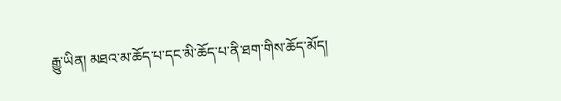རྒྱུ་ཡིན། མཐའ་མ་ཆོད་པ་དང་མི་ཆོད་པ་ནི་ཐག་གིས་ཆོད་མོད།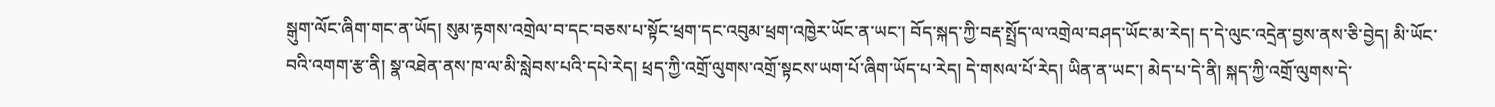སྒུག་ལོང་ཞིག་གང་ན་ཡོད། སུམ་རྟགས་འགྲེལ་བ་དང་བཅས་པ་སྟོང་ཕྲག་དང་འབུམ་ཕྲག་འཁྱེར་ཡོང་ན་ཡང་། བོད་སྐད་ཀྱི་བརྡ་སྤྲོད་ལ་འགྲེལ་བཤད་ཡོང་མ་རེད། ད་དེ་ལུང་འདྲེན་བྱས་ནས་ཅི་བྱེད། མི་ཡོང་བའི་འགག་རྩ་ནི། སྣ་འཐེན་ནས་ཁ་ལ་མི་སླེབས་པའི་དཔེ་རེད། ཕྲད་ཀྱི་འགྲོ་ལུགས་འགྲོ་སྟངས་ཡག་པོ་ཞིག་ཡོད་པ་རེད། དེ་གསལ་པོ་རེད། ཡིན་ན་ཡང་། མེད་པ་དེ་ནི། སྐད་ཀྱི་འགྲོ་ལུགས་དེ་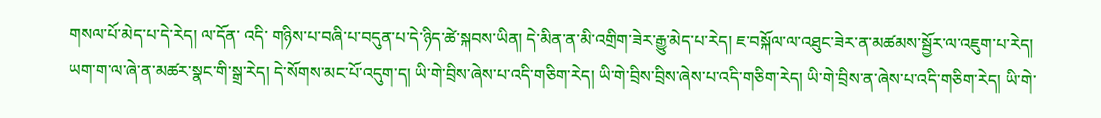གསལ་པོ་མེད་པ་དེ་རེད། ལ་དོན་ འདི་ གཉིས་པ་བཞི་པ་བདུན་པ་དེ་ཉིད་ཚེ་སྐབས་ཡིན། དེ་མིན་ན་མི་འགྲིག་ཟེར་རྒྱུ་མེད་པ་རེད། ཇ་བསྐོལ་ལ་འཐུང་ཟེར་ན་མཚམས་སྦྱོར་ལ་འཇུག་པ་རེད། ཡག་ག་ལ་ཞེ་ན་མཚར་སྣང་གི་སྒྲ་རེད། དེ་སོགས་མང་པོ་འདུག་ད། ཡི་གེ་བྲིས་ཞེས་པ་འདི་གཅིག་རེད། ཡི་གེ་བྲིས་བྲིས་ཞེས་པ་འདི་གཅིག་རེད། ཡི་གེ་བྲིས་ན་ཞེས་པ་འདི་གཅིག་རེད། ཡི་གེ་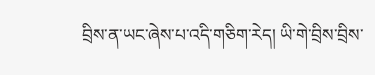བྲིས་ན་ཡང་ཞེས་པ་འདི་གཅིག་རེད། ཡི་གེ་བྲིས་བྲིས་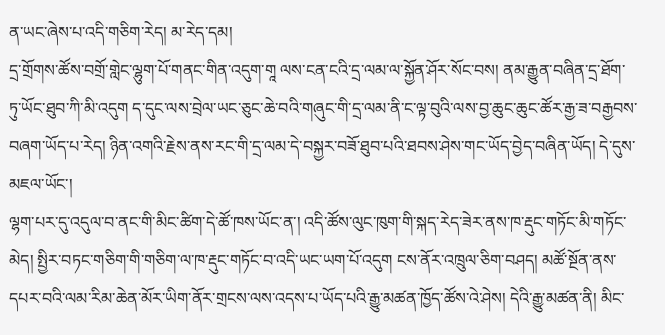ན་ཡང་ཞེས་པ་འདི་གཅིག་རེད། མ་རེད་དམ།
དྲ་གྲོགས་ཚོས་བགྲོ་གླེང་ལྷུག་པོ་གནང་གིན་འདུག་གཱ ལས་ངན་ངའི་དྲ་ལམ་ལ་སྐྱོན་ཤོར་སོང་བས། ནམ་རྒྱུན་བཞིན་དྲ་ཐོག་ཏུ་ཡོང་ཐུབ་ཀི་མི་འདུག ད་དུང་ལས་བྲེལ་ཡང་ཅུང་ཆེ་བའི་གཞུང་གི་དྲ་ལམ་ནི་ང་ལྟ་བུའི་ལས་བྱ་ཆུང་ཆུང་ཚོར་རྒྱ་ཟ་བརྒྱབས་བཞག་ཡོད་པ་རེད། ཉིན་འགའི་རྗེས་ནས་རང་གི་དྲ་ལམ་དེ་བསྐྱར་བཟོ་ཐུབ་པའི་ཐབས་ཤེས་གང་ཡོད་བྱེད་བཞིན་ཡོད། དེ་དུས་མཇལ་ཡོང་།
ལྷག་པར་དུ་འདུལ་བ་ནང་གི་མིང་ཚིག་དེ་ཚོ་ཁས་ཡོང་ན་། འདི་ཚོས་ལུང་ཁུག་གི་སྐད་རེད་ཟེར་ནས་ཁ་རྡུང་གཏོང་མི་གཏོང་མེད། སྤྱིར་བཏང་གཅིག་གི་གཅིག་ལ་ཁ་རྡུང་གཏོང་བ་འདི་ཡང་ཡག་པོ་འདུག ངས་ནོར་འཁྲུལ་ཅིག་བཤད། མཚོ་སྔོན་ནས་དཔར་བའི་ལམ་རིམ་ཆེན་མོར་ཡིག་ནོར་གྲངས་ལས་འདས་པ་ཡོད་པའི་རྒྱུ་མཚན་ཁྱོད་ཚོས་འེ་ཤེས། དེའི་རྒྱུ་མཚན་ནི། མིང་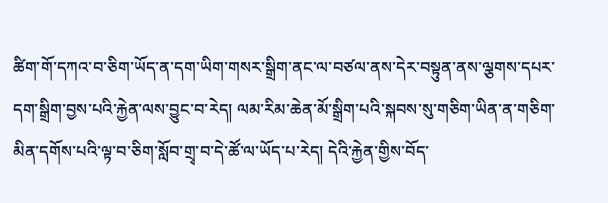ཚིག་གོ་དཀའ་བ་ཅིག་ཡོད་ན་དག་ཡིག་གསར་སྒྲིག་ནང་ལ་བཙལ་ནས་དེར་བསྟུན་ནས་ལྕགས་དཔར་དག་སྒྲིག་བྱས་པའི་རྐྱེན་ལས་བྱུང་བ་རེད། ལམ་རིམ་ཆེན་མོ་སྒྲིག་པའི་སྐབས་སུ་གཅིག་ཡིན་ན་གཅིག་མིན་དགོས་པའི་ལྟ་བ་ཅིག་སློབ་གྲྭ་བ་དེ་ཚོ་ལ་ཡོད་པ་རེད། དེའི་རྐྱེན་གྱིས་བོད་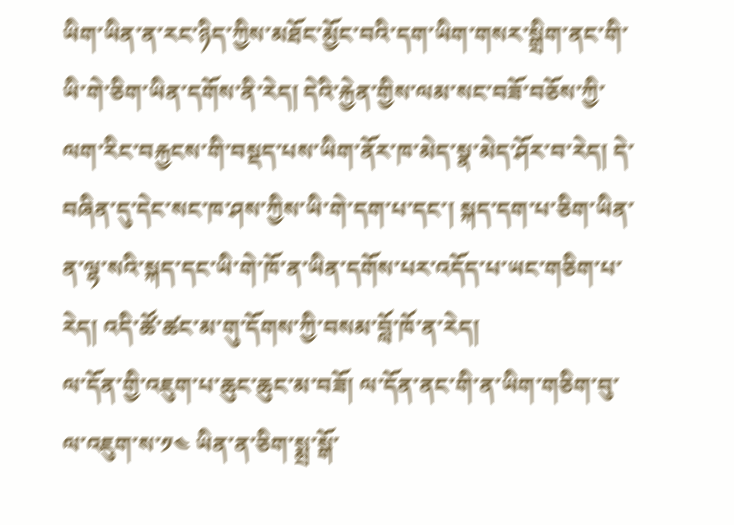ཡིག་ཡིན་ན་རང་ཉིད་ཀྱིས་མཐོང་མྱོང་བའི་དག་ཡིག་གསར་སྒྲིག་ནང་གི་ཡི་གེ་ཅིག་ཡིན་དགོས་ནི་རེད། དེའི་རྐྱེན་གྱིས་ལམ་སང་བཟོ་བཅོས་ཀྱི་ལག་རིང་བརྐྱངས་གི་བསྡད་པས་ཡིག་ནོར་ཁ་མེད་སྣ་མེད་ཤོར་བ་རེད། དེ་བཞིན་དུ་དེང་སང་ཁ་ཤས་ཀྱིས་ཡི་གེ་དག་པ་དང་། སྐད་དག་པ་ཅིག་ཡིན་ན་ལྷ་སའི་སྐད་དང་ཡི་གེ་ཁོ་ན་ཡིན་དགོས་པར་འདོད་པ་ཡང་གཅིག་པ་རེད། འདི་ཚོ་ཚང་མ་གུ་དོགས་ཀྱི་བསམ་བློ་ཁོ་ན་རེད།
ལ་དོན་གྱི་འཇུག་པ་ཆུང་ཆུང་མ་བཟོ། ལ་དོན་ནང་གི་ན་ཡིག་གཅིག་བུ་ལ་འཇུག་ས་༡༤ ཡིན་ན་ཅིག་སྨྲ་སྒོ་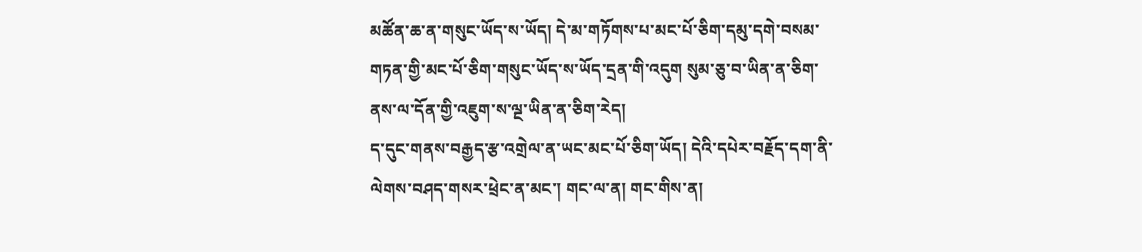མཚོན་ཆ་ན་གསུང་ཡོད་ས་ཡོད། དེ་མ་གཏོགས་པ་མང་པོ་ཅིག་དམུ་དགེ་བསམ་གཏན་གྱི་མང་པོ་ཅིག་གསུང་ཡོད་ས་ཡོད་དྲན་གི་འདུག སུམ་ཅུ་བ་ཡིན་ན་ཅིག་ནས་ལ་དོན་གྱི་འཇུག་ས་ལྔ་ཡིན་ན་ཅིག་རེད།
ད་དུང་གནས་བརྒྱད་རྩ་འགྲེལ་ན་ཡང་མང་པོ་ཅིག་ཡོད། དེའི་དཔེར་བརྗོད་དག་ནི་ལེགས་བཤད་གསར་ཕྲེང་ན་མང་། གང་ལ་ན། གང་གིས་ན།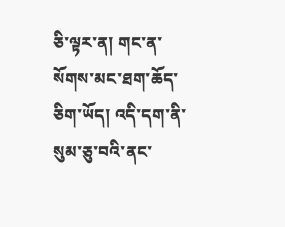ཅི་ལྟར་ན། གང་ན་སོགས་མང་ཐག་ཆོད་ཅིག་ཡོད། འདི་དག་ནི་སུམ་ཅུ་བའི་ནང་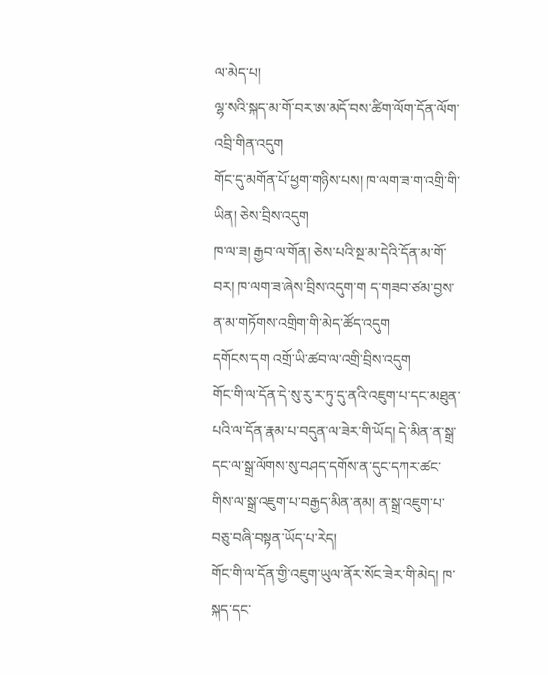ལ་མེད་པ།
ལྷ་སའི་སྐད་མ་གོ་བར་ཨ་མདོ་བས་ཚིག་ལོག་དོན་ལོག་འབྲི་གིན་འདུག
གོང་དུ་མགོན་པོ་ཕྱག་གཉིས་པས། ཁ་ལག་ཟ་ག་འགྲི་གི་ཡིན། ཅེས་བྲིས་འདུག
ཁ་ལ་ཟ། རྒྱབ་ལ་གོན། ཅེས་པའི་སྔ་མ་དེའི་དོན་མ་གོ་བར། ཁ་ལག་ཟ་ཞེས་བྲིས་འདུག་ག ད་གཟབ་ཙམ་བྱས་ན་མ་གཏོགས་འགྲིག་གི་མེད་ཚོད་འདུག
དགོངས་དག འགྲོ་ཡི་ཚབ་ལ་འགྲི་བྲིས་འདུག
གོང་གི་ལ་དོན་དེ་སུ་རུ་ར་ཏུ་དུ་ནའི་འཇུག་པ་དང་མཐུན་པའི་ལ་དོན་རྣམ་པ་བདུན་ལ་ཟེར་གི་ཡོད། དེ་མིན་ན་སྒྲ་དང་ལ་སྒྲ་ལོགས་སུ་བཤད་དགོས་ན་དུང་དཀར་ཚང་གིས་ལ་སྒྲ་འཇུག་པ་བརྒྱད་མིན་ནམ། ན་སྒྲ་འཇུག་པ་བཅུ་བཞི་བསྟན་ཡོད་པ་རེད།
གོང་གི་ལ་དོན་གྱི་འཇུག་ཡུལ་ནོར་སོང་ཟེར་གི་མེད། ཁ་སྐད་དང་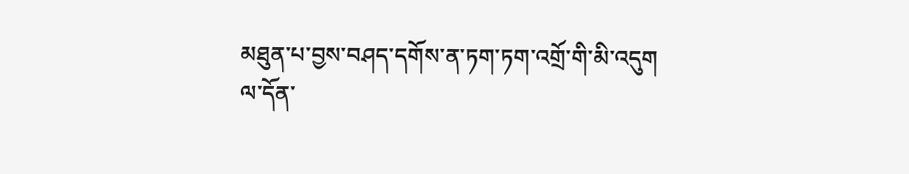མཐུན་པ་བྱས་བཤད་དགོས་ན་ཏག་ཏག་འགྲོ་གི་མི་འདུག
ལ་དོན་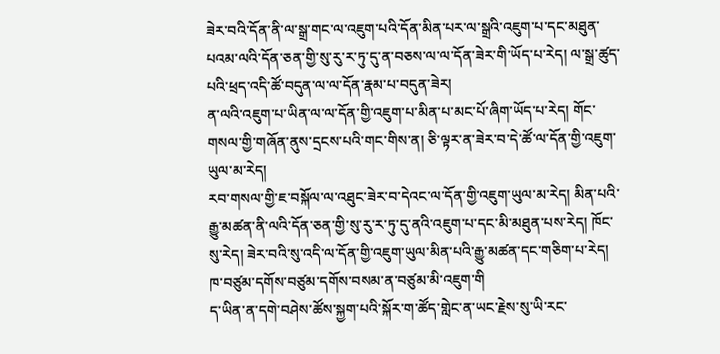ཟེར་བའི་དོན་ནི་ལ་སྒྲ་གང་ལ་འཇུག་པའི་དོན་མིན་པར་ལ་སྒྲའི་འཇུག་པ་དང་མཐུན་པའམ་ལའི་དོན་ཅན་གྱི་སུ་རུ་ར་ཏུ་དུ་ན་བཅས་ལ་ལ་དོན་ཟེར་གི་ཡོད་པ་རེད། ལ་སྒྲ་ཚུད་པའི་ཕྲད་འདི་ཚོ་བདུན་ལ་ལ་དོན་རྣམ་པ་བདུན་ཟེར།
ན་ལའི་འཇུག་པ་ཡིན་ལ་ལ་དོན་གྱི་འཇུག་པ་མིན་པ་མང་པོ་ཞིག་ཡོད་པ་རེད། གོང་གསལ་གྱི་གཞོན་ནུས་དྲངས་པའི་གང་གིས་ན། ཅི་ལྟར་ན་ཟེར་བ་དེ་ཚོ་ལ་དོན་གྱི་འཇུག་ཡུལ་མ་རེད།
རབ་གསལ་གྱི་ཇ་བསྐོལ་ལ་འཐུང་ཟེར་བ་དེའང་ལ་དོན་གྱི་འཇུག་ཡུལ་མ་རེད། མིན་པའི་རྒྱུ་མཚན་ནི་ལའི་དོན་ཅན་གྱི་སུ་རུ་ར་ཏུ་དུ་ནའི་འཇུག་པ་དང་མི་མཐུན་པས་རེད། ཁོང་སུ་རེད། ཟེར་བའི་སུ་འདི་ལ་དོན་གྱི་འཇུག་ཡུལ་མིན་པའི་རྒྱུ་མཚན་དང་གཅིག་པ་རེད། ཁ་བཙུམ་དགོས་བཙུམ་དགོས་བསམ་ན་བཙུམ་མི་འཇུག་གི
ད་ཡིན་ན་དགེ་བཤེས་ཚོས་སྐྱག་པའི་སྐོར་ག་ཚོད་གླེང་ན་ཡང་རྗེས་སུ་ཡི་རང་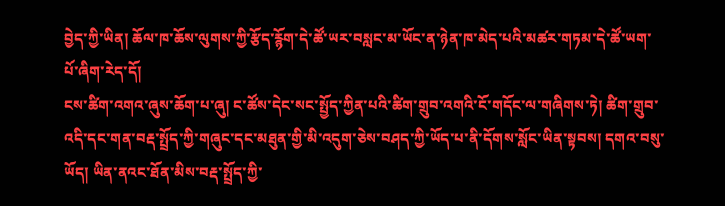བྱེད་ཀྱི་ཡིན། ཆོལ་ཁ་ཆོས་ལུགས་ཀྱི་རྩོད་རྙོག་དེ་ཚོ་ཡར་བསླང་མ་ཡོང་ན་ཉེན་ཁ་མེད་པའི་མཚར་གཏམ་དེ་ཚོ་ཡག་པོ་ཞིག་རེད་དོ།
ངས་ཚིག་འགའ་ཞུས་ཆོག་པ་ཞུ། ང་ཚོས་དེང་སང་སྤྱོད་ཀྱིན་པའི་ཚིག་གྲུབ་འགའི་ངོ་གདོང་ལ་གཞིགས་ཏེ། ཚིག་གྲུབ་འདི་དང་གན་བརྡ་སྤྲོད་ཀྱི་གཞུང་དང་མཐུན་གྱི་མི་འདུག་ཅེས་བཤད་ཀྱི་ཡོད་པ་ནི་དོགས་སློང་ཡིན་སྟབས། དགའ་བསུ་ཡོད། ཡིན་ནའང་ཐོན་མིས་བརྡ་སྤྲོད་ཀྱི་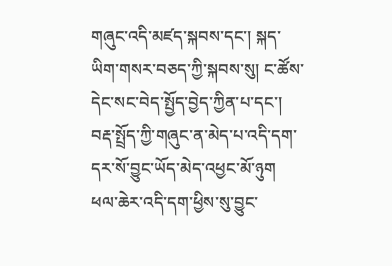གཞུང་འདི་མཛད་སྐབས་དང་། སྐད་ཡིག་གསར་བཅད་ཀྱི་སྐབས་སུ། ང་ཚོས་དེང་སང་བེད་སྤྱོད་བྱེད་ཀྱིན་པ་དང་། བརྡ་སྤྲོད་ཀྱི་གཞུང་ན་མེད་པ་འདི་དག་དར་སོ་བྱུང་ཡོད་མེད་འཕྱང་མོ་ཉུག ཕལ་ཆེར་འདི་དག་ཕྱིས་སུ་བྱུང་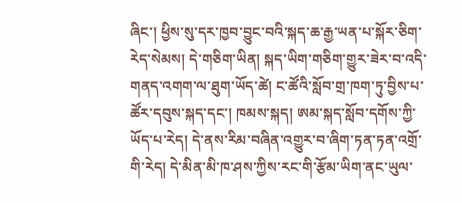ཞིང་། ཕྱིས་སུ་དར་ཁྱབ་བྱུང་བའི་སྐད་ཆ་རྒྱ་ཡན་པ་སྐོར་ཅིག་རེད་སེམས། དེ་གཅིག་ཡིན། སྐད་ཡིག་གཅིག་གྱུར་ཟེར་བ་འདི་གནད་འགག་ལ་ཐུག་ཡོད་ཚེ། ང་ཚོའི་སློབ་གྲ་ཁག་ཏུ་བྱིས་པ་ཚོར་དབུས་སྐད་དང་། ཁམས་སྐད། ཨམ་སྐད་སློབ་དགོས་ཀྱི་ཡོད་པ་རེད། དེ་ནས་རིམ་བཞིན་འགྱུར་བ་ཞིག་ཏན་ཏན་འགྲོ་གི་རེད། དེ་མིན་མི་ཁ་ཤས་ཀྱིས་རང་གི་རྩོམ་ཡིག་ནང་ཡུལ་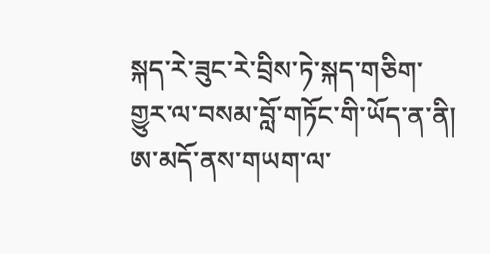སྐད་རེ་ཟུང་རེ་བྲིས་ཏེ་སྐད་གཅིག་གྱུར་ལ་བསམ་བློ་གཏོང་གི་ཡོད་ན་ནི། ཨ་མདོ་ནས་གཡག་ལ་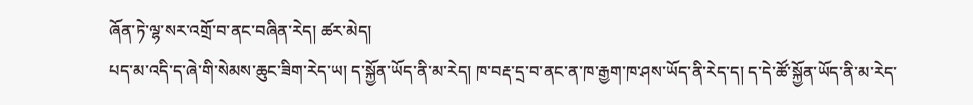ཞོན་ཏེ་ལྷ་སར་འགྲོ་བ་ནང་བཞིན་རེད། ཚར་མེད།
པད་མ་འདི་ད་ཞེ་གི་སེམས་ཆུང་ཟིག་རེད་ཡ། ད་སྐྱོན་ཡོད་ནི་མ་རེད། ཁ་བརྡ་དྲ་བ་ནང་ན་ཁ་རྒྱག་ཁ་ཤས་ཡོད་ནི་རེད་ད། ད་དེ་ཚོ་སྐྱོན་ཡོད་ནི་མ་རེད་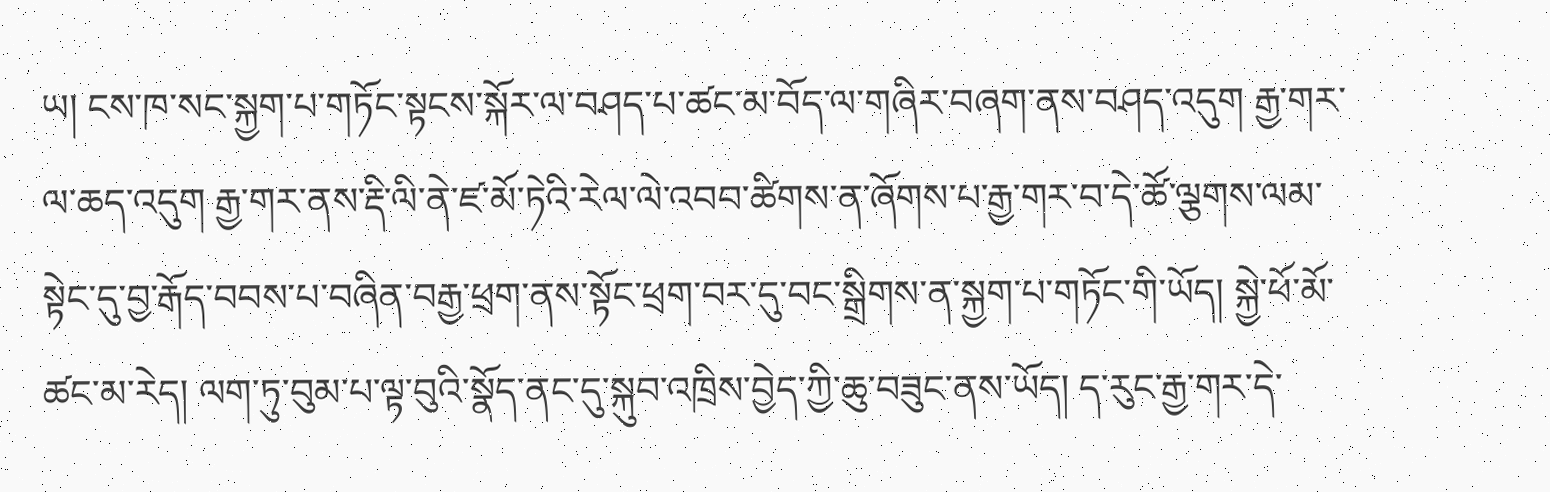ཡ། ངས་ཁ་སང་སྐྱག་པ་གཏོང་སྟངས་སྐོར་ལ་བཤད་པ་ཚང་མ་བོད་ལ་གཞིར་བཞག་ནས་བཤད་འདུག རྒྱ་གར་ལ་ཆད་འདུག རྒྱ་གར་ནས་རྡི་ལི་ནེ་ཛ་མོ་ཏེའི་རེལ་ལེ་འབབ་ཚིགས་ན་ཞོགས་པ་རྒྱ་གར་བ་དེ་ཚོ་ལྕགས་ལམ་སྟེང་དུ་བྱ་རྒོད་བབས་པ་བཞིན་བརྒྱ་ཕྲག་ནས་སྟོང་ཕྲག་བར་དུ་བང་སྒྲིགས་ན་སྐྱག་པ་གཏོང་གི་ཡོད། སྐྱེ་ཕོ་མོ་ཚང་མ་རེད། ལག་ཏུ་བུམ་པ་ལྟ་བུའི་སྣོད་ནང་དུ་སྐུབ་འཁྲིས་བྱེད་ཀྱི་ཆུ་བཟུང་ནས་ཡོད། ད་རུང་རྒྱ་གར་དེ་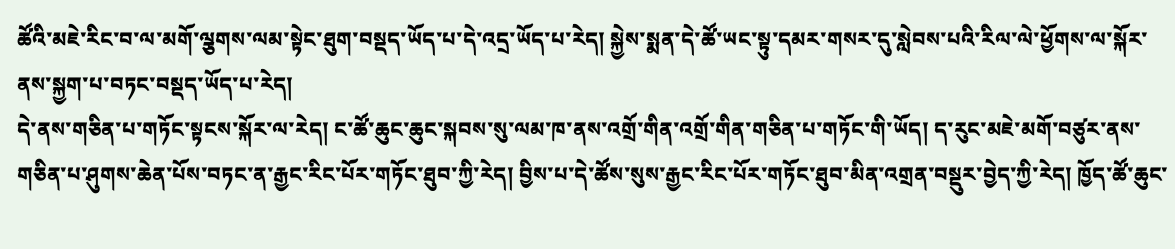ཚོའི་མཇེ་རིང་བ་ལ་མགོ་ལྕགས་ལམ་སྟེང་ཐུག་བསྡད་ཡོད་པ་དེ་འདྲ་ཡོད་པ་རེད། སྐྱེས་སྨན་དེ་ཚོ་ཡང་སྟུ་དམར་གསར་དུ་སླེབས་པའི་རིལ་ལེ་ཕྱོགས་ལ་སྐོར་ནས་སྐྱག་པ་བཏང་བསྡད་ཡོད་པ་རེད།
དེ་ནས་གཅིན་པ་གཏོང་སྟངས་སྐོར་ལ་རེད། ང་ཚོ་ཆུང་ཆུང་སྐབས་སུ་ལམ་ཁ་ནས་འགྲོ་གིན་འགྲོ་གིན་གཅིན་པ་གཏོང་གི་ཡོད། ད་རུང་མཇེ་མགོ་བཙུར་ནས་གཅིན་པ་ཤུགས་ཆེན་པོས་བཏང་ན་རྒྱང་རིང་པོར་གཏོང་ཐུབ་ཀྱི་རེད། བྱིས་པ་དེ་ཚོས་སུས་རྒྱང་རིང་པོར་གཏོང་ཐུབ་མིན་འགྲན་བསྡུར་བྱེད་ཀྱི་རེད། ཁྱོད་ཚོ་ཆུང་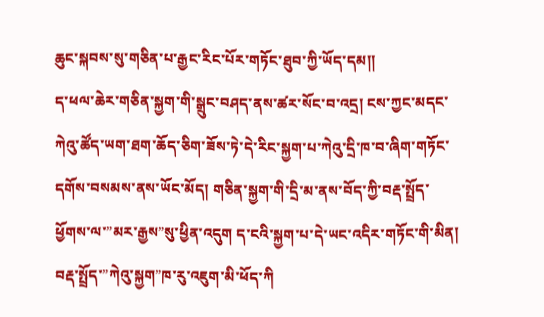ཆུང་སྐབས་སུ་གཅིན་པ་རྒྱང་རིང་པོར་གཏོང་ཐུབ་ཀྱི་ཡོད་དམ།།
ད་ཕལ་ཆེར་གཅིན་སྐྱག་གི་སྒྲུང་བཤད་ནས་ཚར་སོང་བ་འདྲ། ངས་ཀྱང་མདང་ཀེའུ་ཚོད་ཡག་ཐག་ཆོད་ཅིག་ཟོས་ཏེ་དེ་རིང་སྐྱག་པ་ཀེའུ་དྲི་ཁ་བ་ཞིག་གཏོང་དགོས་བསམས་ནས་ཡོང་མོད། གཅིན་སྐྱག་གི་དྲི་མ་ནས་བོད་ཀྱི་བརྡ་སྤྲོད་ཕྱོགས་ལ་”མར་རྒྱས”སུ་ཕྱིན་འདུག ད་ངའི་སྐྱག་པ་དེ་ཡང་འདིར་གཏོང་གི་མིན། བརྡ་སྤྲོད་”ཀེའུ་སྐྱག”ཁ་རུ་འཇུག་མི་ཕོད་ཀི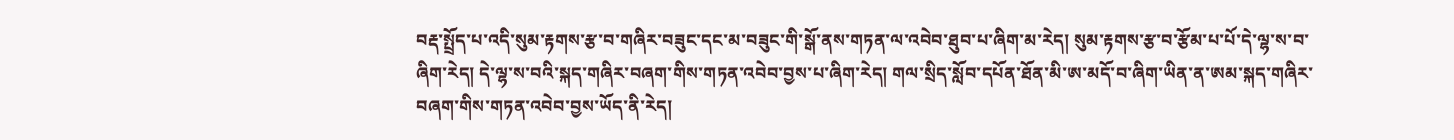བརྡ་སྤྲོད་པ་འདི་སུམ་རྟགས་རྩ་བ་གཞིར་བཟུང་དང་མ་བཟུང་གི་སྒོ་ནས་གཏན་ལ་འབེབ་ཐུབ་པ་ཞིག་མ་རེད། སུམ་རྟགས་རྩ་བ་རྩོམ་པ་པོ་དེ་ལྷ་ས་བ་ཞིག་རེད། དེ་ལྷ་ས་བའི་སྐད་གཞིར་བཞག་གིས་གཏན་འབེབ་བྱས་པ་ཞིག་རེད། གལ་སྲིད་སློབ་དཔོན་ཐོན་མི་ཨ་མདོ་བ་ཞིག་ཡིན་ན་ཨམ་སྐད་གཞིར་བཞག་གིས་གཏན་འབེབ་བྱས་ཡོད་ནི་རེད།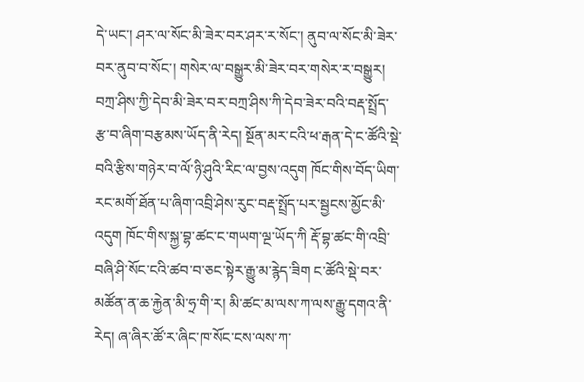དེ་ཡང་། ཤར་ལ་སོང་མི་ཟེར་བར་ཤར་ར་སོང་། ནུབ་ལ་སོང་མི་ཟེར་བར་ནུབ་བ་སོང་། གསེར་ལ་བསྒྱུར་མི་ཟེར་བར་གསེར་ར་བསྒྱུར། བཀྲ་ཤིས་ཀྱི་དེབ་མི་ཟེར་བར་བཀྲ་ཤིས་ཀི་དེབ་ཟེར་བའི་བརྡ་སྤྲོད་རྩ་བ་ཞིག་བརྩམས་ཡོད་ནི་རེད། སྔོན་མར་ངའི་ཕ་རྒན་དེ་ང་ཚོའི་སྡེ་བའི་རྩིས་གཉེར་བ་ལོ་ཉི་ཤུའི་རིང་ལ་བྱས་འདུག ཁོང་གིས་བོད་ཡིག་རང་མགོ་ཐོན་པ་ཞིག་འབྲི་ཤེས་རུང་བརྡ་སྤྲོད་པར་སྦྱངས་མྱོང་མི་འདུག ཁོང་གིས་སྐྱ་བྷ་ཚང་ང་གཡག་ལྔ་ཡོད་ཀི རྡོ་བྷ་ཚང་གི་འབྲི་བཞི་ཤི་སོང་ངའི་ཚབ་བ་ཅང་སྟེར་རྒྱུ་མ་རྙེད་ཟིག ང་ཚོའི་སྡེ་བར་མཚོན་ན་ཆ་རྐྱེན་མི་ཧྲ་གི་ར། མི་ཚང་མ་ལས་ཀ་ལས་རྒྱུ་དགའ་ནི་རེད། ཞ་ཞིར་ཚོ་ར་ཞིང་ཁ་སོང་ངས་ལས་ཀ་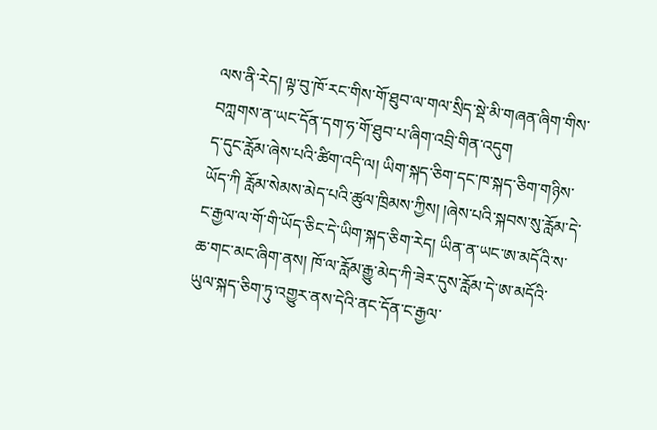ལས་ནི་རེད། ལྟ་བུ་ཁོ་རང་གིས་གོ་ཐུབ་ལ་གལ་སྲིད་སྡེ་མི་གཞན་ཞིག་གིས་བཀླགས་ན་ཡང་དོན་དག་ཧ་གོ་ཐུབ་པ་ཞིག་འབྲི་གིན་འདུག
ད་དུང་རློམ་ཞེས་པའི་ཚིག་འདི་ལ། ཡིག་སྐད་ཅིག་དང་ཁ་སྐད་ཅིག་གཉིས་ཡོད་ཀི རློམ་སེམས་མེད་པའི་ཚུལ་ཁྲིམས་ཀྱིས། །ཞེས་པའི་སྐབས་སུ་རློམ་དེ་ང་རྒྱལ་ལ་གོ་གི་ཡོད་ཅིང་དེ་ཡིག་སྐད་ཅིག་རེད། ཡིན་ན་ཡང་ཨ་མདོའི་ས་ཆ་གང་མང་ཞིག་ནས། ཁོ་ལ་རློམ་རྒྱུ་མེད་ཀི་ཟེར་དུས་རློམ་དེ་ཨ་མདོའི་ཡུལ་སྐད་ཅིག་ཏུ་འགྱུར་ནས་དེའི་ནང་དོན་ང་རྒྱལ་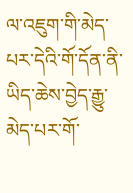ལ་འཇུག་གི་མེད་པར་དེའི་གོ་དོན་ནི་ཡིད་ཆེས་བྱེད་རྒྱུ་མེད་པར་གོ་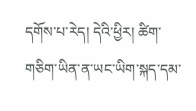དགོས་པ་རེད། དེའི་ཕྱིར། ཚིག་གཅིག་ཡིན་ན་ཡང་ཡིག་སྐད་དམ་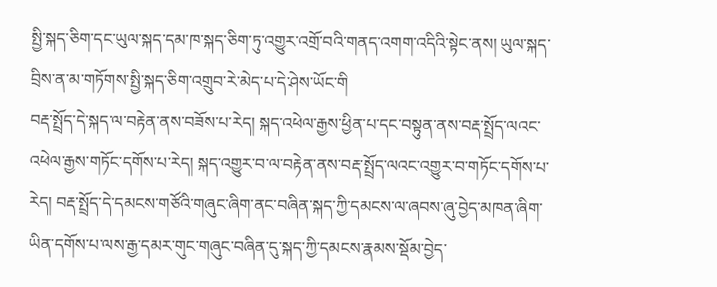སྤྱི་སྐད་ཅིག་དང་ཡུལ་སྐད་དམ་ཁ་སྐད་ཅིག་ཏུ་འགྱུར་འགྲོ་བའི་གནད་འགག་འདིའི་སྟེང་ནས། ཡུལ་སྐད་བྲིས་ན་མ་གཏོགས་སྤྱི་སྐད་ཅིག་འགྲུབ་རེ་མེད་པ་དེ་ཤེས་ཡོང་གི
བརྡ་སྤྲོད་དེ་སྐད་ལ་བརྟེན་ནས་བཟོས་པ་རེད། སྐད་འཕེལ་རྒྱས་ཕྱིན་པ་དང་བསྟུན་ནས་བརྡ་སྤྲོད་ལའང་འཕེལ་རྒྱས་གཏོང་དགོས་པ་རེད། སྐད་འགྱུར་བ་ལ་བརྟེན་ནས་བརྡ་སྤྲོད་ལའང་འགྱུར་བ་གཏོང་དགོས་པ་རེད། བརྡ་སྤྲོད་དེ་དམངས་གཙོའི་གཞུང་ཞིག་ནང་བཞིན་སྐད་ཀྱི་དམངས་ལ་ཞབས་ཞུ་བྱེད་མཁན་ཞིག་ཡིན་དགོས་པ་ལས་རྒྱ་དམར་གུང་གཞུང་བཞིན་དུ་སྐད་ཀྱི་དམངས་རྣམས་སྡོམ་བྱེད་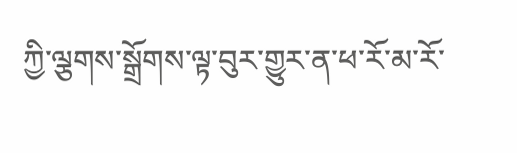ཀྱི་ལྕགས་སྒྲོགས་ལྟ་བུར་གྱུར་ན་ཕ་རོ་མ་རོ་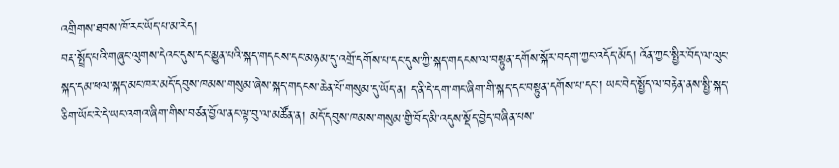འགྲིགས་ཐབས་ཁོ་རང་ཡོད་པ་མ་རེད།
བརྡ་སྤྲོད་པའི་གཞུང་ལུགས་དེའང་དུས་དང་མྱུན་པའི་སྐད་གདངས་དང་མཉམ་དུ་འགྲོ་དགོས་པ་དང་དུས་ཀྱི་སྐད་གདངས་ལ་བསྟུན་དགོས་སྐོར་བདག་ཀྱང་འདོད་མོད། འོན་ཀྱང་སྤྱིར་བོད་ལ་ལུང་སྐད་དམ་ཕལ་སྐད་མང་ཁར་མདོ་དབུས་ཁམས་གསུམ་ཞེས་སྐད་གདངས་ཆེན་པོ་གསུམ་དུ་ཡོད་ན། ད་ནི་དེ་དག་གང་ཞིག་གི་སྐད་དང་བསྟུན་དགོས་པ་དང་། ཡང་བེད་སྤྱོད་ལ་བརྟེན་ནས་སྤྱི་སྐད་ཅིག་ཡོང་རེ་དེ་ཡང་འགའ་ཞིག་གིས་བཙན་བྱོལ་ནང་ལྟ་བུ་ལ་མཚོན་ན། མདོ་དབུས་ཁམས་གསུམ་གྱི་བོད་མི་འདུས་སྡོད་བྱེད་བཞིན་པས་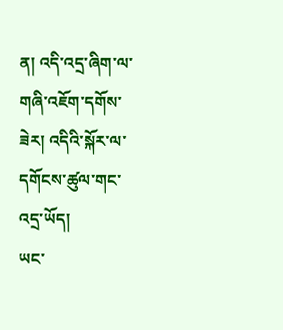ན། འདི་འདྲ་ཞིག་ལ་གཞི་འཇོག་དགོས་ཟེར། འདིའི་སྐོར་ལ་དགོངས་ཚུལ་གང་འདྲ་ཡོད།
ཡང་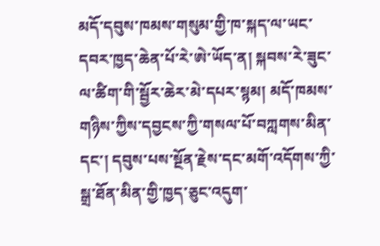མདོ་དབུས་ཁམས་གསུམ་གྱི་ཁ་སྐད་ལ་ཡང་དབར་ཁྱད་ཆེན་པོ་རེ་ཨེ་ཡོད་ན། སྐབས་རེ་ཟུང་ལ་ཚིག་གི་སྦྱོར་ཆེར་མེ་དཔར་སྙམ། མདོ་ཁམས་གཉིས་ཀྱིས་དབྱངས་ཀྱི་གསལ་པོ་བཀླགས་མིན་དང་། དབུས་པས་སྔོན་རྗེས་དང་མགོ་འདོགས་ཀྱི་སྒྲ་ཐོན་མིན་གྱི་ཁྱད་ཅུང་འདུག་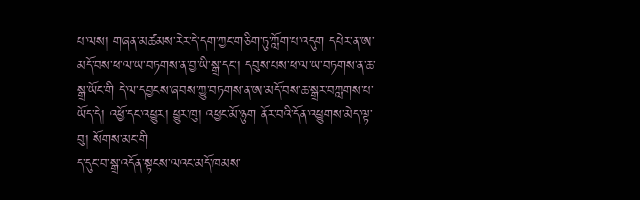པ་ལས། གཞན་མཚམས་རེར་དེ་དག་ཀྱང་གཅིག་ཏུ་ཀློག་པ་འདུག དཔེར་ན་ཨ་མདོ་བས་ཕ་ལ་ཡ་བཏགས་ན་བྱ་ཡི་སྒྲ་དང་། དབུས་པས་ཕ་ལ་ཡ་བཏགས་ན་ཆ་སྒྲ་ཡོང་གི དེ་ལ་དབྱངས་ཞབས་ཀྱུ་བཏགས་ན་ཨ་མདོ་བས་ཆ་སྒྲར་བཀླགས་པ་ཡོད་དེ། འཕྱོ་དང་འཕྱུར། ཕྱུར་ཁུ། འཕྱང་མོ་ཉུག ནོར་བའི་དོན་འཕྱུགས་མེད་ལྟ་བུ། སོགས་མང་གི
ད་དུང་བ་སྒྲ་འདོན་སྟངས་ལའང་མདོ་ཁམས་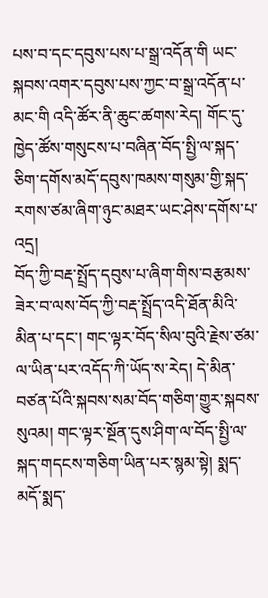པས་བ་དང་དབུས་པས་པ་སྒྲ་འདོན་གི ཡང་སྐབས་འགར་དབུས་པས་ཀྱང་བ་སྒྲ་འདོན་པ་མང་གི འདི་ཚོར་ནི་ཆུང་ཚགས་རེད། གོང་དུ་ཁྱེད་ཚོས་གསུངས་པ་བཞིན་བོད་སྤྱི་ལ་སྐད་ཅིག་དགོས་མདོ་དབུས་ཁམས་གསུམ་གྱི་སྐད་རགས་ཙམ་ཞིག་ཉུང་མཐར་ཡང་ཤེས་དགོས་པ་འདྲ།
བོད་ཀྱི་བརྡ་སྤྲོད་དབུས་པ་ཞིག་གིས་བརྩམས་ཟེར་བ་ལས་བོད་ཀྱི་བརྡ་སྤྲོད་འདི་ཐོན་མིའི་མིན་པ་དང་། གང་ལྟར་བོད་སིལ་བུའི་རྗེས་ཙམ་ལ་ཡིན་པར་འདོད་ཀི་ཡོད་ས་རེད། དེ་མིན་བཙན་པོའི་སྐབས་སམ་བོད་གཅིག་གྱུར་སྐབས་སུའམ། གང་ལྟར་སྔོན་དུས་ཤིག་ལ་བོད་སྤྱི་ལ་སྐད་གདངས་གཅིག་ཡིན་པར་སྙམ་སྟེ། སྨད་མདོ་སྨད་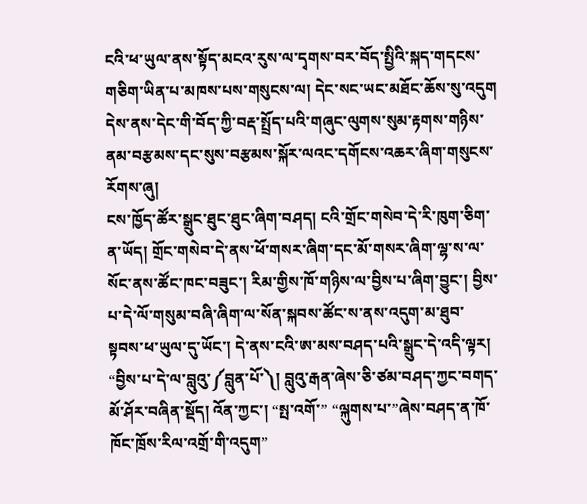ངའི་ཕ་ཡུལ་ནས་སྟོད་མངའ་རུས་ལ་དྭགས་བར་བོད་སྤྱིའི་སྐད་གདངས་གཅིག་ཡིན་པ་མཁས་པས་གསུངས་ལ། དེང་སང་ཡང་མཐོང་ཆོས་སུ་འདུག དེས་ནས་དེང་གི་བོད་ཀྱི་བརྡ་སྤྲོད་པའི་གཞུང་ལུགས་སུམ་རྟགས་གཉིས་ནམ་བརྩམས་དང་སུས་བརྩམས་སྐོར་ལའང་དགོངས་འཆར་ཞིག་གསུངས་རོགས་ཞུ།
ངས་ཁྱོད་ཚོར་སྒྲུང་ཐུང་ཐུང་ཞིག་བཤད། ངའི་གྲོང་གསེབ་དེ་རི་ཁུག་ཅིག་ན་ཡོད། གྲོང་གསེབ་དེ་ནས་ཕོ་གསར་ཞིག་དང་མོ་གསར་ཞིག་ལྷ་ས་ལ་སོང་ནས་ཚོང་ཁང་བཟུང་། རིམ་གྱིས་ཁོ་གཉིས་ལ་བྱིས་པ་ཞིག་བྱུང་། བྱིས་པ་དེ་ལོ་གསུམ་བཞི་ཞིག་ལ་སོན་སྐབས་ཚོང་ས་ནས་འདུག་མ་ཐུབ་སྟབས་ཕ་ཡུལ་དུ་ཡོང་། དེ་ནས་ངའི་ཨ་མས་བཤད་པའི་སྒྲུང་དེ་འདི་ལྟར། “བྱིས་པ་དེ་ལ་བླུའུ་༼བླུན་པོ་༽། བླུའུ་རྒན་ཞེས་ཅི་ཙམ་བཤད་ཀྱང་བགད་མོ་ཤོར་བཞིན་སྡོད། འོན་ཀྱང་། “སྤ་འགོ་” “ལྐུགས་པ་”ཞེས་བཤད་ན་ཁོ་ཁོང་ཁྲོས་རིལ་འགྲོ་གི་འདུག”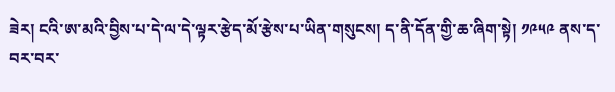ཟེར། ངའི་ཨ་མའི་བྱིས་པ་དེ་ལ་དེ་ལྟར་རྩེད་མོ་རྩེས་པ་ཡིན་གསུངས། ད་ནི་དོན་གྱི་ཆ་ཞིག་སྟེ། ༡༩༥༩ ནས་ད་བར་བར་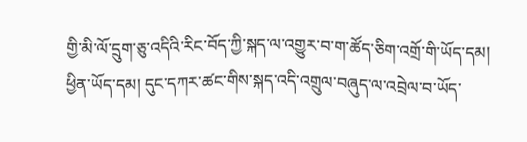གྱི་མི་ལོ་དྲུག་ཅུ་འདིའི་རིང་བོད་ཀྱི་སྐད་ལ་འགྱུར་བ་ག་ཚོད་ཅིག་འགྲོ་གི་ཡོད་དམ། ཕྱིན་ཡོད་དམ། དུང་དཀར་ཚང་གིས་སྐད་འདི་འགྲུལ་བཞུད་ལ་འབྲེལ་བ་ཡོད་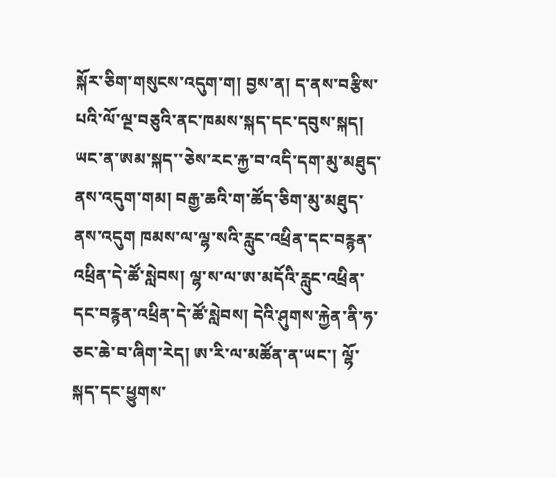སྐོར་ཅིག་གསུངས་འདུག་ག། བྱས་ན། ད་ནས་བརྩིས་པའི་ལོ་ལྔ་བཅུའི་ནང་ཁམས་སྐད་དང་དབུས་སྐད། ཡང་ན་ཨམ་སྐད་་ཅེས་རང་རྐྱ་བ་འདི་དག་མུ་མཐུད་ནས་འདུག་གམ། བརྒྱ་ཆའི་ག་ཚོད་ཅིག་མུ་མཐུད་ནས་འདུག ཁམས་ལ་ལྷ་སའི་རླུང་འཕྲིན་དང་བརྙན་འཕྲིན་དེ་ཚོ་སླེབས། ལྷ་ས་ལ་ཨ་མདོའི་རླུང་འཕྲིན་དང་བརྙན་འཕྲིན་དེ་ཚོ་སླེབས། དེའི་ཤུགས་རྐྱེན་ནི་ཧ་ཅང་ཆེ་བ་ཞིག་རེད། ཨ་རི་ལ་མཚོན་ན་ཡང་། ལྷོ་སྐད་དང་ཕྱུགས་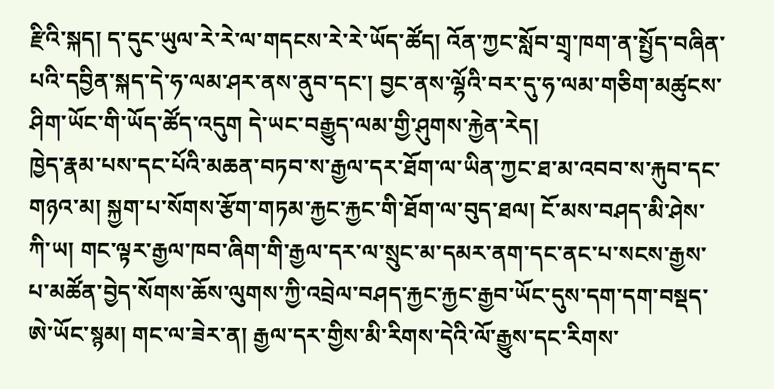རྫིའི་སྐད། ད་དུང་ཡུལ་རེ་རེ་ལ་གདངས་རེ་རེ་ཡོད་ཚོད། འོན་ཀྱང་སློབ་གྲྭ་ཁག་ན་སྤྱོད་བཞིན་པའི་དབྱིན་སྐད་དེ་ཧ་ལམ་ཤར་ནས་ནུབ་དང་། བྱང་ནས་ལྷོའི་བར་དུ་ཧ་ལམ་གཅིག་མཚུངས་ཤིག་ཡོང་གི་ཡོད་ཚོད་འདུག དེ་ཡང་བརྒྱུད་ལམ་གྱི་ཤུགས་རྐྱེན་རེད།
ཁྱེད་རྣམ་པས་དང་པོའི་མཆན་བཏབ་ས་རྒྱལ་དར་ཐོག་ལ་ཡིན་ཀྱང་ཐ་མ་འབབ་ས་རྐུབ་དང་གཉའ་མ། སྐྱག་པ་སོགས་རྩོག་གཏམ་རྐྱང་རྐྱང་གི་ཐོག་ལ་བུད་ཐལ། ངོ་མས་བཤད་མི་ཤེས་ཀི་ཡ། གང་ལྟར་རྒྱལ་ཁབ་ཞིག་གི་རྒྱལ་དར་ལ་སྲུང་མ་དམར་ནག་དང་ནང་པ་སངས་རྒྱས་པ་མཚོན་བྱེད་སོགས་ཆོས་ལུགས་ཀྱི་འབྲེལ་བཤད་རྐྱང་རྐྱང་རྒྱབ་ཡོང་དུས་དག་དག་བསྡད་ཨེ་ཡོང་སྙམ། གང་ལ་ཟེར་ན། རྒྱལ་དར་གྱིས་མི་རིགས་དེའི་ལོ་རྒྱུས་དང་རིགས་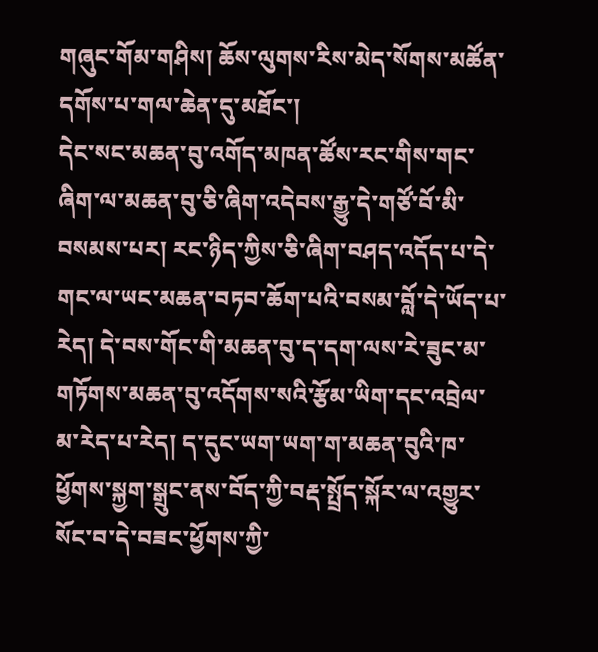གཞུང་གོམ་གཤིས། ཆོས་ལུགས་རིས་མེད་སོགས་མཚོན་དགོས་པ་གལ་ཆེན་དུ་མཐོང་།
དེང་སང་མཆན་བུ་འགོད་མཁན་ཚོས་རང་གིས་གང་ཞིག་ལ་མཆན་བུ་ཅི་ཞིག་འདེབས་རྒྱུ་དེ་གཙོ་བོ་མི་བསམས་པར། རང་ཉིད་ཀྱིས་ཅི་ཞིག་བཤད་འདོད་པ་དེ་གང་ལ་ཡང་མཆན་བཏབ་ཆོག་པའི་བསམ་བློ་དེ་ཡོད་པ་རེད། དེ་བས་གོང་གི་མཆན་བུ་ད་དག་ལས་རེ་ཟུང་མ་གཏོགས་མཆན་བུ་འདོགས་སའི་རྩོམ་ཡིག་དང་འབྲེལ་མ་རེད་པ་རེད། ད་དུང་ཡག་ཡག་ག་མཆན་བུའི་ཁ་ཕྱོགས་སྐྱག་སྒྲུང་ནས་བོད་ཀྱི་བརྡ་སྤྲོད་སྐོར་ལ་འགྱུར་སོང་བ་དེ་བཟང་ཕྱོགས་ཀྱི་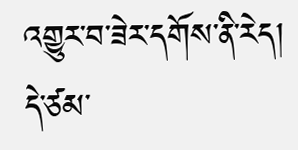འགྱུར་བ་ཟེར་དགོས་ནི་རེད། དེ་ཙམ་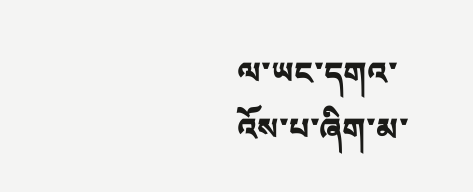ལ་ཡང་དགའ་འོས་པ་ཞིག་མ་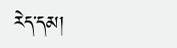རེད་དམ།